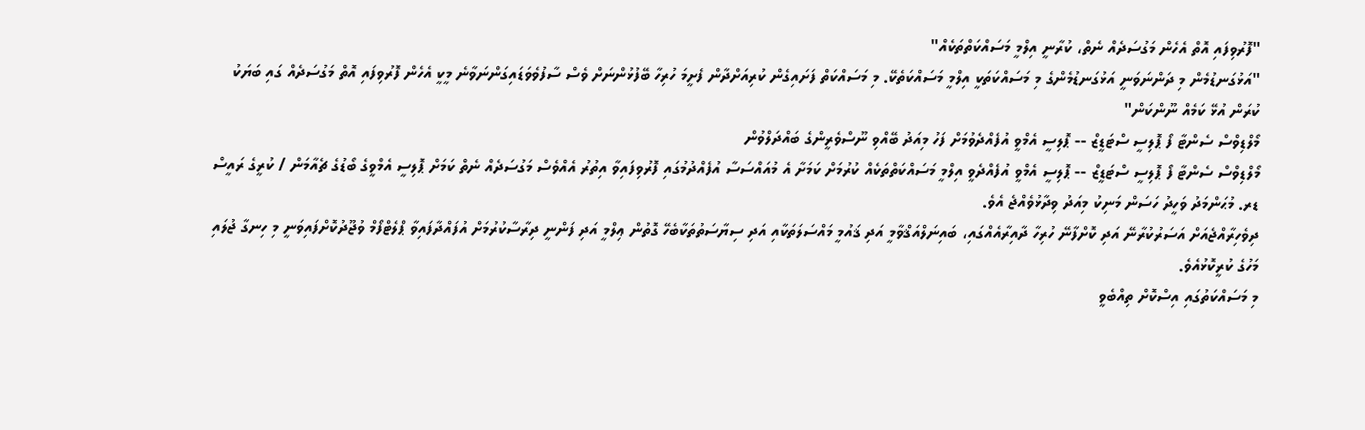"ފޮރުވިފައި އޮތް އެހެން މަގުސަދެއް ނެތް، ކުރާނީ އިލްމީ މަސައްކަތްތަކެއް"
"އަޅުގަނޑުމެން މި ދަންނަވަނީ އަޅުގަނޑުމެންގެ މި މަސައްކަތަކީ އިލްމީ މަސައްކަތެކޭ. މި މަސައްކަތް ފަށައިގެން ކުރިއަށްދާން ފެށީމަ ހުރިހާ ބޭފުޅުންނަށް ވެސް ސާފުވެވަޑައިގަންނަވާނެ މީކީ އެހެން ފޮރުވިފައި އޮތް މަގުސަދެއް ގައި ބަޔަކު ކުރަން އުޅޭ ކަމެއް ނޫންކަން"
މޯލްޑިވްސް ސެންޓާ ފޯ ޕޮލިސީ ސްޓަޑީޒް -- ޕޮލިސީ އެމްވީ އުފެއްދެވުމަށް ފަހު މިއަދު ބޭއްވި ނޫސްވެރީންގެ ބައްދަލްވުން
މޯލްޑިވްސް ސެންޓާ ފޯ ޕޮލިސީ ސްޓަޑީޒް -- ޕޮލިސީ އެމްވީ އުފެއްދެވީ އިލްމީ މަސައްކަތްތަކެއް ކުރުމަށް ކަމަށާ އެ މުއައްސަސާ އުފެއްދުމުގައި ފޮރުވިފައިވާ އިތުރު އެއްވެސް މަގުސަދެއް ނެތް ކަމަށް ޕޮލިސީ އެމްވީގެ ބޯޑުގެ ޗެއާމަން / ކުރީގެ ރައީސް ޑރ. މުޙަންމަދު ވަހީދު ހަސަން މަނިކު މިއަދު ވިދާޅުވެއްޖެ އެވެ.
ދިވެހިރާއްޖެއަށް އަސަރުކުރާނޭ އަދި ކޮށްފާނޭ ހުރިހާ ދާއިރާއެއްގައި، ބައިނަލްއަޤްވާމީ އަދި ޤައުމީ މައްސަލަތަކާއި އަދި ސިޔާސަތުތަކާބެހޭ ގޮތުން ޢިލްމީ އަދި ފަންނީ ދިރާސާކުރުމަށް އުފައްދާފައިވާ ޕްލެޓްފޯމް ވުޖޫދުކޮށްފައިވަނީ މި ހިނގާ ޖުލައި މަހުގެ ކުރީކޮޅުއެވެ.
މި މަސައްކަތުގައި އިސްކޮށް ތިއްބެވީ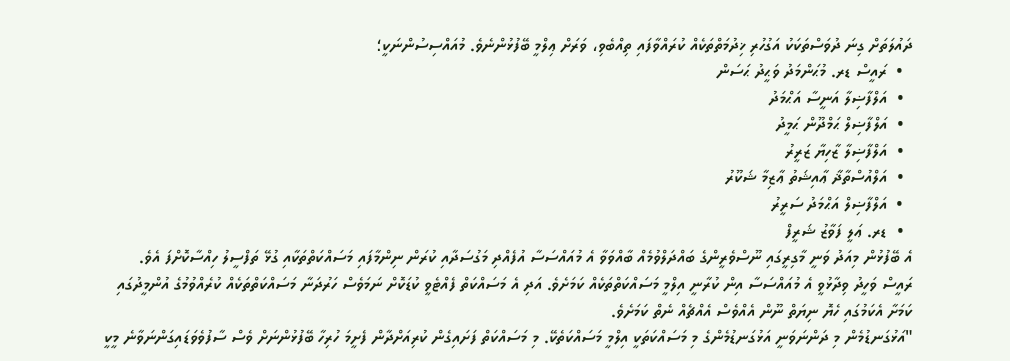ދައުލަތަށް ގިނަ ދުވަސްތަކަކު އަގުހުރި ޚިދުމަތްތަކެއް ކުރައްވާފައި ތިއްބެވި، ވަރަށް ޢިލްމީ ބޭފުޅުންނެވެ. މުއައްސިސުންނަކީ؛
  •  ރައީސް ޑރ. މުޙަންމަދު ވަޙީދު ޙަސަން
  •  އަލްފާޟިލާ އަނީސާ އަޙްމަދު
  •  އަލްފާޟިލް ޙަމްދޫން ޙަމީދު
  •  އަލްފާޟިލާ ޒާހިޔާ ޒަރީރު
  •  އަލްއުސްތާޛާ ޢާއިޝަތު ޢާޒިމާ ޝަކޫރު
  •  އަލްފާޟިލް އަޙްމަދު ސަރީރު
  •  ޑރ. ޢަލީ ފަވާޒު ޝަރީފް
އެ ބޭފުޅުން މިއަދު ވަނީ މާގިރީގައި ނޫސްވެރީންގެ ބައްދަލްވުމެއް ބާއްވަވާ އެ މުއައްސަސާ އުފެއްދި މަގުސަދާއި ކުރަން ނިންމާފައި މަސައްކަތްތަކާއި ގުޅޭ ތަފްސީލު ހިއްސާކޮށްފަ އެވެ.
ރައީސް ވަހީދު ވިދާޅުވީ އެ މުއައްސަސާ އިން ކުރާނީ އިލްމީ މަސައްކަތްތަކެއް ކަމަށެވެ. އަދި އެ މަސައްކަތް ފެއްޓެވީ ކުޑަކޮށް ނަމަވެސް ހަރުދަނާ މަސައްކަތްތަކެއް ކުރެއްވުމުގެ އުންމީދުގައި ކަމަށާ އެކަމުގައި ހެޔޮ ނިޔަތް ނޫން އެއްވެސް އެއްޗެއް ނެތް ކަމަށެވެ.
"އަޅުގަނޑުމެން މި ދަންނަވަނީ އަޅުގަނޑުމެންގެ މި މަސައްކަތަކީ އިލްމީ މަސައްކަތެކޭ. މި މަސައްކަތް ފަށައިގެން ކުރިއަށްދާން ފެށީމަ ހުރިހާ ބޭފުޅުންނަށް ވެސް ސާފުވެވަޑައިގަންނަވާނެ މީކީ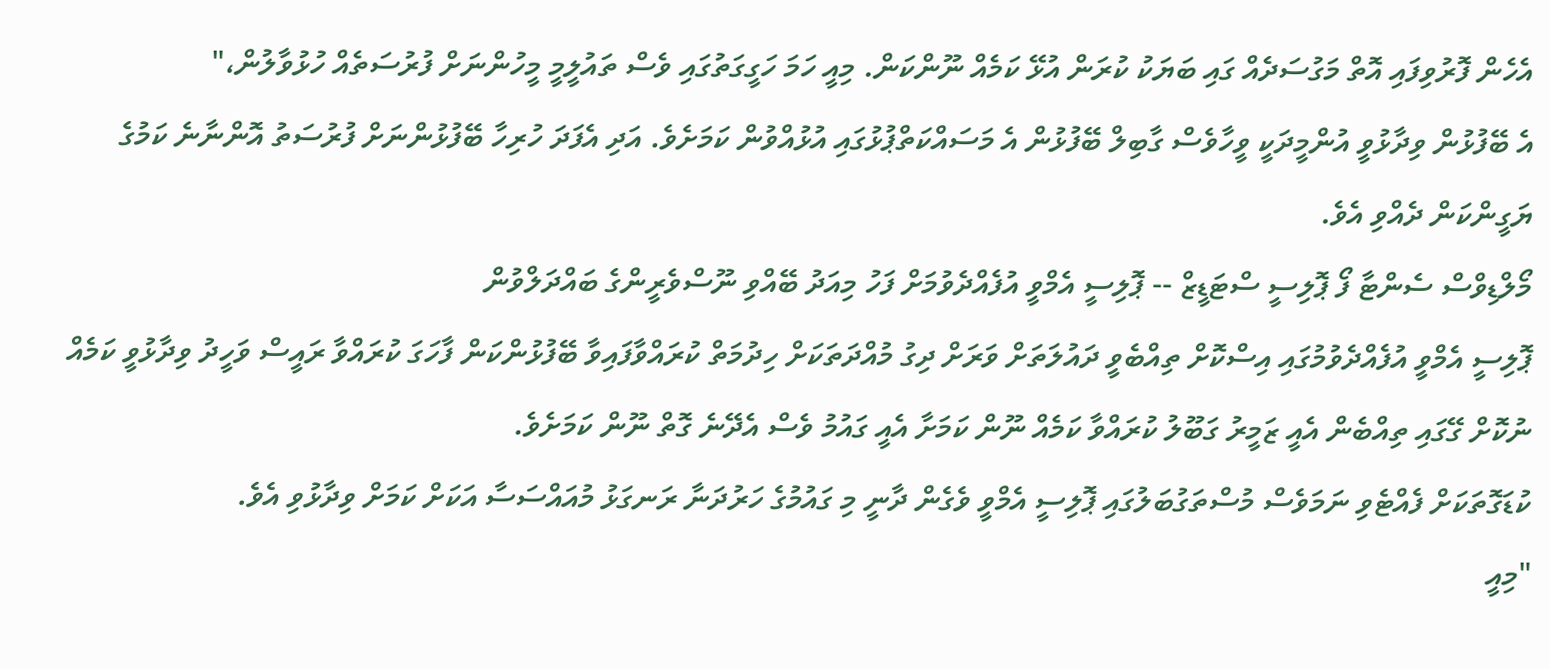އެހެން ފޮރުވިފައި އޮތް މަގުސަދެއް ގައި ބަޔަކު ކުރަން އުޅޭ ކަމެއް ނޫންކަން. މިއީ ހަމަ ހަގީގަތުގައި ވެސް ތައުލީމީ މީހުންނަށް ފުރުސަތެއް ހުޅުވާލުން،"
އެ ބޭފުޅުން ވިދާޅުވީ އުންމީދަކީ ވީހާވެސް ގާބިލް ބޭފުޅުން އެ މަސައްކަތްޕުޅުގައި އުޅުއްވުން ކަމަށެވެ. އަދި އެފަދަ ހުރިހާ ބޭފުޅުންނަށް ފުރުސަތު އޮންނާނެ ކަމުގެ ޔަގީންކަން ދެއްވި އެވެ.
މޯލްޑިވްސް ސެންޓާ ފޯ ޕޮލިސީ ސްޓަޑީޒް -- ޕޮލިސީ އެމްވީ އުފެއްދެވުމަށް ފަހު މިއަދު ބޭއްވި ނޫސްވެރީންގެ ބައްދަލްވުން
ޕޮލިސީ އެމްވީ އުފެއްދެވުމުގައި އިސްކޮށް ތިއްބެވީ ދައުލަތަށް ވަރަށް ދިގު މުއްދަތަކަށް ހިދުމަތް ކުރައްވާފައިވާ ބޭފުޅުންކަން ފާހަގަ ކުރައްވާ ރައީސް ވަހީދު ވިދާޅުވީ ކަމެއް ނުކޮށް ގޭގައި ތިއްބެން އެއީ ޒަމީރު ގަބޫލު ކުރައްވާ ކަމެއް ނޫން ކަމަށާ އެއީ ގައުމު ވެސް އެދޭނެ ގޮތް ނޫން ކަމަށެވެ.
ކުޑަގޮތަކަށް ފެއްޓެވި ނަމަވެސް މުސްތަގުބަލުގައި ޕޮލިސީ އެމްވީ ވެގެން ދާނީ މި ގައުމުގެ ހަރުދަނާ ރަނގަޅު މުއައްސަސާ އަކަށް ކަމަށް ވިދާޅުވި އެވެ.
"މިއީ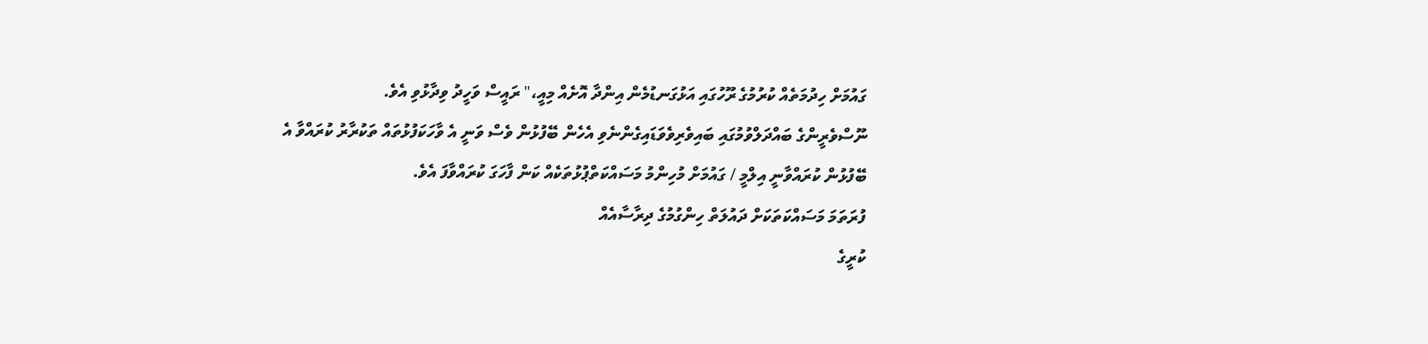ގައުމަށް ހިދުމަތެއް ކުރުމުގެ ރޫހުގައި އަޅުގަނޑުމެން އިންދާ އޮށެއް މިއީ،" ރައީސް ވަހީދު ވިދާޅުވި އެވެ.
ނޫސްވެރީންގެ ބައްދަލްވުމުގައި ބައިވެރިވެވަޑައިގެންނެވި އެހެން ބޭފުޅުން ވެސް ވަނީ އެ ވާހަކަފުޅުތައް ތަކުރާރު ކުރައްވާ އެ ބޭފުޅުން ކުރައްވާނީ އިލްމީ / ގައުމަށް މުހިންމު މަސައްކަތްޕުޅުތަކެއް ކަން ފާހަގަ ކުރައްވާފަ އެވެ.
ފުރަތަމަ މަސައްކަތަކަށް ދައުލަތް ހިންގުމުގެ ދިރާސާއެއް
ކުރީގެ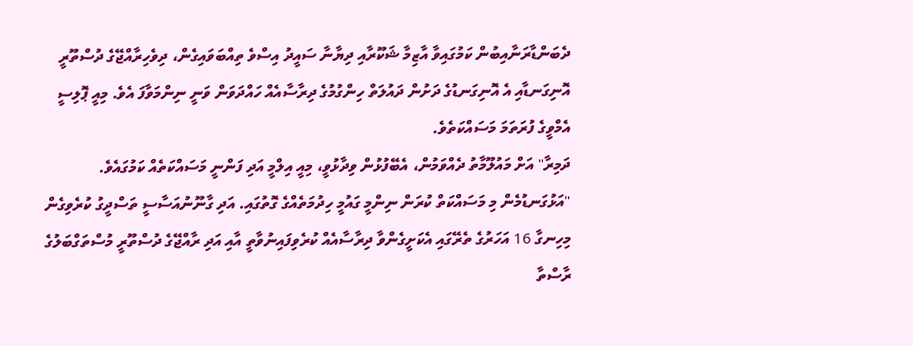ދެބަންޑާރަނާއިބުން ކަމުގައިވާ އާޒިމާ ޝަކޫރާއި ދިޔާނާ ސައީދު އިސްވެ ތިއްބަވައިގެން، ދިވެހިރާއްޖޭގެ ދުސްތޫރީ އޮނިގަނޑާއި އެ އޮނިގަނޑުގެ ދަށުން ދައުލަތް ހިންގުމުގެ ދިރާސާއެއް ހައްދަވަން ވަނީ ނިންމަވާފަ އެވެ. މިއީ ޕޮލިސީ އެމްވީގެ ފުރަތަމަ މަސައްކަތެވެ.
ދަމިރާ" އަށް މައުލޫމާތު ދެއްވަމުން، އެބޭފުޅުން ވިދާޅުވީ، މިއީ އިލްމީ އަދި ފަންނީ މަސައްކަތެއް ކަމުގައެވެ.
"އަޅުގަނޑުމެން މި މަސައްކަތް ކުރަން ނިންމީ ގައުމީ ހިދުމަތެއްގެ ގޮތުގައި. އަދި ގާނޫނުއަސާސީ ތަސްދީގު ކުރެވިގެން މިހިނގާ 16 އަހަރުގެ ތެރޭގައި އެކަށީގެންވާ ދިރާސާއެއް ކުރެވިފައިނުވާތީ އާއި އަދި ރާއްޖޭގެ ދުސްތޫރީ މުސްތަގްބަލުގެ ރާސްތާ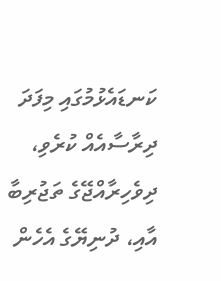ކަނޑައެޅުމުގައި މިފަދަ ދިރާސާއެއް ކުރެވި، ދިވެހިރާއްޖޭގެ ތަޖުރިބާ އާއި، ދުނިޔޭގެ އެހެން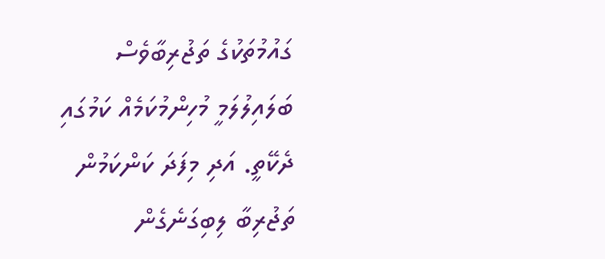ގައުމުތަކުގެ ތަޖުރިބާވެސް ބަލައިލުލަމީ މުހިންމުކަމެއް ކަމުގައި ދެކޭތީ. އަދި މިފަދަ ކަންކަމުން ތަޖުރިބާ ލިބިގަނެގެން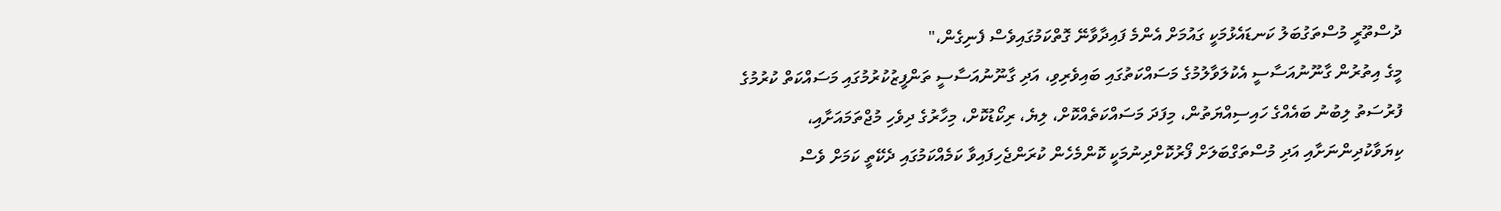ދުސްތޫރީ މުސްތަގުބަލު ކަނޑައެޅުމަކީ ގައުމަށް އެންމެ ފައިދާވާނޭ ގޮތްކަމުގައިވެސް ފެނިގެން،"
މީގެ އިތުރުން ގާނޫނުއަސާސީ އެކުލަވާލުމުގެ މަސައްކަތުގައި ބައިވެރިވި، އަދި ގާނޫނުއަސާސީ ތަންފީޒުކުރުމުގައި މަސައްކަތް ކުރުމުގެ ފުރުސަތު ލިބުނު ބައެއްގެ ހައިސިއްޔަތުން، މިފަދަ މަސައްކަތެއްކޮށް، ލިޔެ، ރިކޯޑުކޮށް، މިހާރުގެ ދިވެހި މުޖްތަމައަށާއި، ކިޔަވާކުދިންނަށާއި އަދި މުސްތަގްބަލަށް ފޯރުކޮށްދިނުމަކީ ކޮންމެހެން ކުރަންޖެހިފައިވާ ކަމެއްކަމުގައި ދެކޭތީ ކަމަށް ވެސް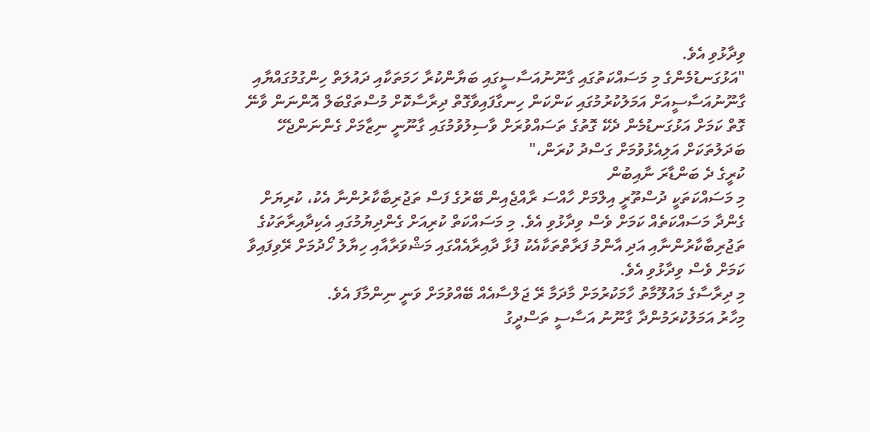ވިދާޅުވި އެވެ.
"އަޅުގަނޑުމެންގެ މި މަސައްކަތުގައި ގާނޫނުއަސާސީގައި ބަޔާންކުރާ ހަމަތަކާއި ދައުލަތް ހިންގުމުގައްޔާއި ގާނޫނުއަސާސީއަށް އަމަލުކުރުމުގައި ކަންކަން ހިނގާފައިވާގޮތް ދިރާސާކޮށް މުސްތަގްބަލް އޮންނަން ވާނޭ ގޮތް ކަމަށް އަޅުގަނޑުމެން ދެކޭ ގޮތުގެ ތަސައްވުރަށް ވާސިލުވުމުގައި ގާނޫނީ ނިޒާމަށް ގެންނަންޖެހޭ ބަދަލުތަކަށް އަލިއެޅުވުމަށް ގަސްދު ކުރަން،"
ކުރީގެ ދެ ބަންޑާރަ ނާއިބުން
މި މަސައްކަތަކީ ދުސްތޫރީ އިލްމަށް ހާއްސަ ރާއްޖެއިން ބޭރުގެ ފަސް ތަޖުރިބާކާރުންނާ އެކު، ކުރިޔަށް ގެންދާ މަސައްކަތެއް ކަމަށް ވެސް ވިދާޅުވި އެވެ. މި މަސައްކަތް ކުރިއަށް ގެންދިޔުމުގައި އެކިދާއިރާތަކުގެ ތަޖުރިބާކާރުންނާއި އަދި އާންމު ފަރާތްތަކާއެކު ފުޅާ ދާއިރާއެއްގައި މަޝްވަރާއާއި ހިޔާލު ހޯދުމަށް ރޭވިފައިވާ ކަމަށް ވެސް ވިދާޅުވި އެވެ.
މި ދިރާސާގެ މައުލޫމާތު ހާމަކުރުމަށް މާދަމާ ރޭ ޖަލްސާއެއް ބޭއްވުމަށް ވަނީ ނިންމާފަ އެވެ.
މިހާރު އަމަލުކުރަމުންދާ ގާނޫނު އަސާސީ ތަސްދީގު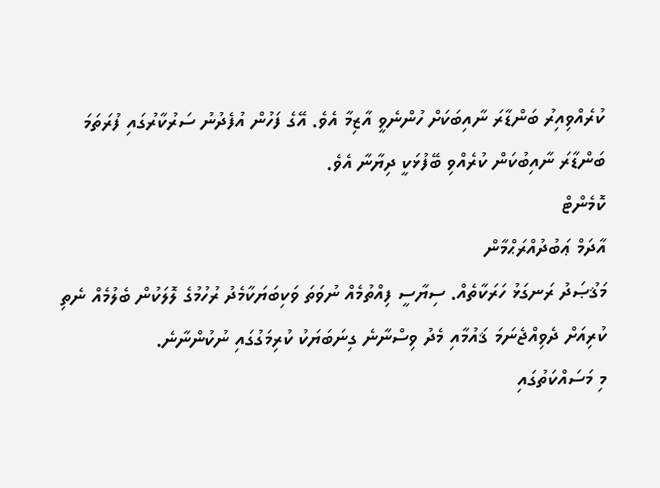ކުރެއްވިއިރު ބަންޑާރަ ނާއިބަކަށް ހުންނެވީ އާޒިމާ އެވެ. އޭގެ ފަހުން އުފެދުނު ސަރުކާރުގައި ފުރަތަމަ ބަންޑާރަ ނާއިބުކަން ކުރެއްވި ބޭފުޅަކީ ދިޔާނާ އެވެ.
ކޮމެންޓް
އާދަމް ޢަބުދުއްރަޙްމާން
މަޤުޞަދު ރަނގަޅު ހަރަކާތެއް. ސިޔާސީ ފިއްތުމެއް ނުވަތަ ވަކިބަޔަކާމެދު ރުހުމުގެ ލޮލަކުން ބެލުމެއް ނެތި ކުރިއަށް ދެވިއްޖެނަމަ ޤައުމާއި މެދު ވިސްނާނެ ގިނަބަޔަކު ކުރިމަގުގައި ނުކުންނާނެ.
މި މަސައްކަތުގައި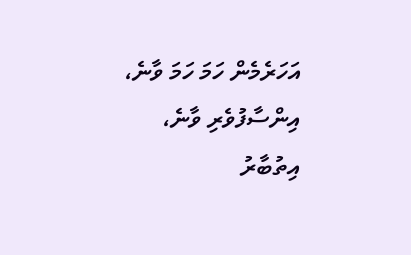އަހަރެމެން ހަމަ ހަމަ ވާނެ، އިންސާފުވެރި ވާނެ، އިތުބާރު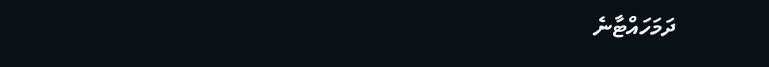ދަމަހައްޓާނެ